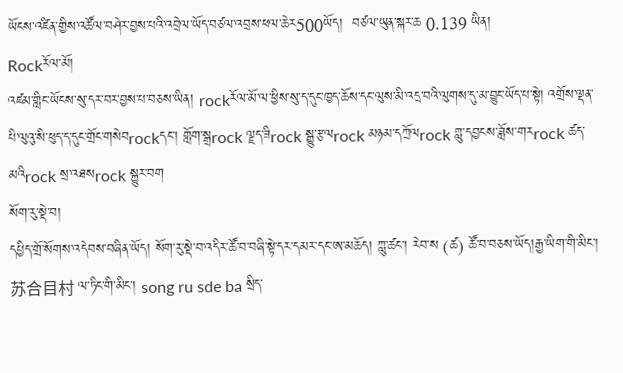ཡོངས་འཛིན་གྱིས་འཚོལ་བཤེར་བྱས་པའི་འབྲེལ་ཡོད་བཙལ་འབྲས་ཕལ་ཆེར500ཡོད།  བཙལ་ཡུན་སྐར་ཆ 0.139 ཡིན།
Rockརོལ་མོ།
འཛམ་གླིང་ཡོངས་སུ་དར་བར་བྱས་པ་བཅས་ཡིན། rockརོལ་མོ་ལ་ཕྱིས་སུ་ད་དུང་ཁྱད་ཆོས་དང་ལུས་མི་འདྲ་བའི་ལུགས་དུ་མ་བྱུང་ཡོད་པ་སྟེ། འགྲོས་ལྡན་པི་ལུའུ་སི་ཕུད་ད་དུང་གྲོང་གསེབrockདང་། གློག་སྒྲrock ལྗད་ཟིrock སྒྱུ་རྩལrock མཉམ་དཀྲོལrock གླུ་དབྱངས་ཟློས་གརrock ཚད་མའིrock སྲ་འཐསrock སྐྱུར་བག
སོག་རུ་སྡེ་བ།
དཔྱིད་གྲོ་སོགས་འདེབས་བཞིན་ཡོད། སོག་རུ་སྡེ་བ་འདིར་ཚོ་བ་བཞི་སྟེ་དར་དམར་དང་ཨ་མཆོད། ཀླུ་ཚང་། རེབ་ས (ཚ) ཚོ་བ་བཅས་ཡོད།རྒྱ་ཡིག་གི་མིང་། 苏合目村 ལ་ཏིང་གི་མིང་། song ru sde ba སྲིད་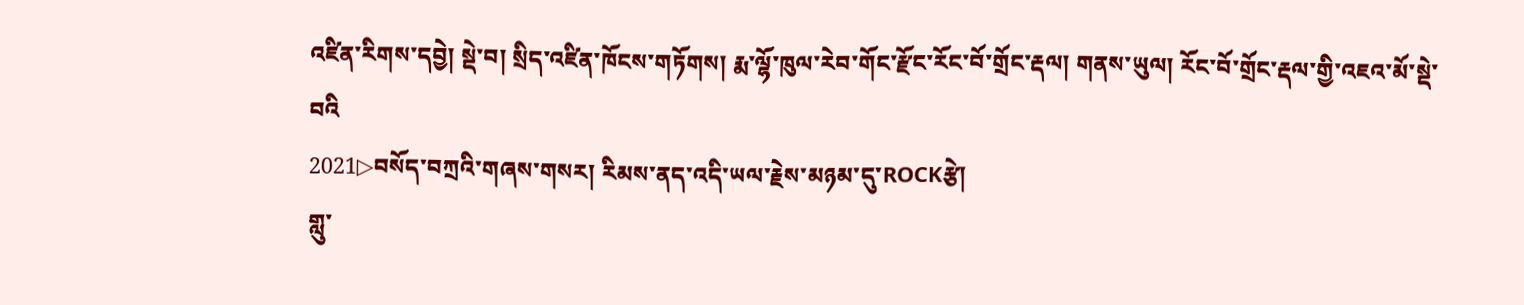འཛིན་རིགས་དབྱེ། སྡེ་བ། སྲིད་འཛིན་ཁོངས་གཏོགས། རྨ་ལྷོ་ཁུལ་རེབ་གོང་རྫོང་རོང་བོ་གྲོང་རྡལ། གནས་ཡུལ། རོང་བོ་གྲོང་རྡལ་གྱི་འཇའ་མོ་སྡེ་བའི
2021▷བསོད་བཀྲའི་གཞས་གསར། རིམས་ནད་འདི་ཡལ་རྗེས་མཉམ་དུ་ROCKརྩེ།
གླུ་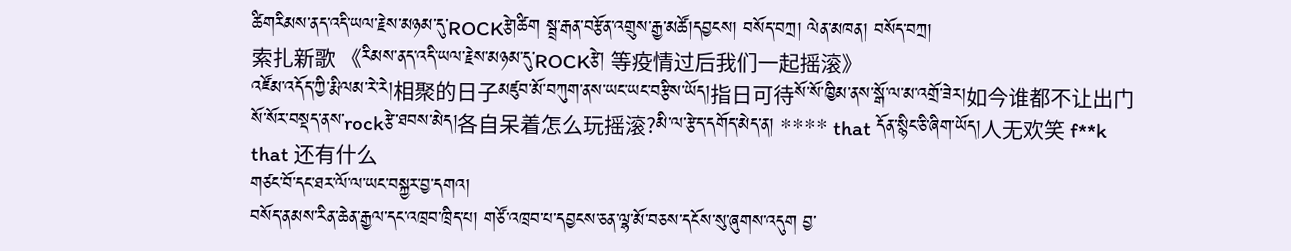ཚིགརིམས་ནད་འདི་ཡལ་རྗེས་མཉམ་དུ་ROCKརྩེ།ཚིག སྦྲ་རྒན་བརྩོན་འགྲུས་རྒྱ་མཚོ།དབྱངས། བསོད་བཀྲ། ལེན་མཁན། བསོད་བཀྲ།
索扎新歌 《རིམས་ནད་འདི་ཡལ་རྗེས་མཉམ་དུ་ROCKརྩེ། 等疫情过后我们一起摇滚》
འཛོམ་འདོད་ཀྱི་རྨི་ལམ་རེ་རེ།相聚的日子མཛུབ་མོ་བཀུག་ནས་ཡང་ཡང་བརྩིས་ཡོད།指日可待སོ་སོ་ཁྱིམ་ནས་སྒོ་ལ་མ་འགྲོ་ཟེར།如今谁都不让出门སོ་སོར་བསྡད་ནས་rockརྩེ་ཐབས་མེད།各自呆着怎么玩摇滚?མི་ལ་རྩེད་དགོད་མེད་ན། **** that དོན་སྙིང་ཅི་ཞིག་ཡོད།人无欢笑 f**k that 还有什么
གཙང་བོ་དང་ཐར་ལོ་ལ་ཡང་བསྐྱར་བྱ་དགའ།
བསོད་ནམས་རིན་ཆེན་རྒྱལ་དང་འཁྲབ་ཁྲིད་པ། གཙོ་འཁྲབ་པ་དབྱངས་ཅན་ལྷ་མོ་བཅས་དངོས་སུ་ཞུགས་འདུག བྱ་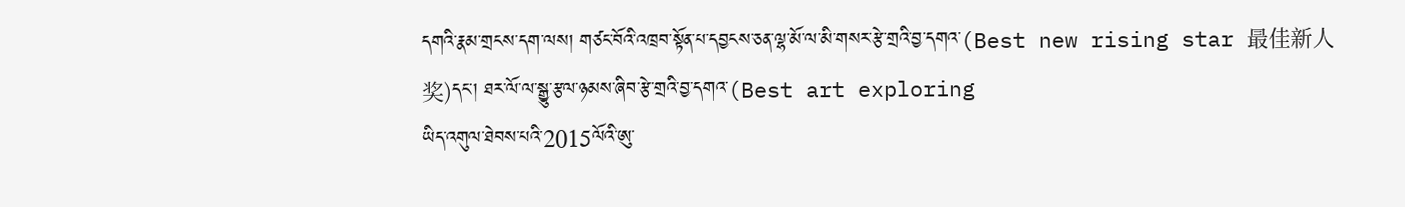དགའི་རྣམ་གྲངས་དག་ལས། གཙང་བོའི་འཁྲབ་སྟོན་པ་དབྱངས་ཅན་ལྷ་མོ་ལ་མི་གསར་རྩེ་གྲའི་བྱ་དགའ་(Best new rising star 最佳新人奖)དང་། ཐར་ལོ་ལ་སྒྱུ་རྩལ་ཉམས་ཞིབ་རྩེ་གྲའི་བྱ་དགའ་(Best art exploring
ཡིད་འགུལ་ཐེབས་པའི་2015ལོའི་ཨུ་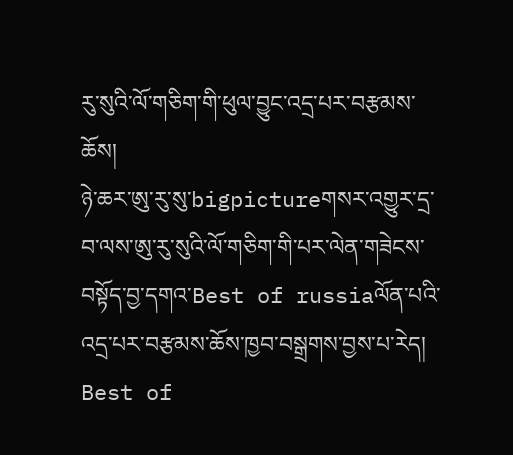རུ་སུའི་ལོ་གཅིག་གི་ཕུལ་བྱུང་འདྲ་པར་བརྩམས་ཆོས།
ཉེ་ཆར་ཨུ་རུ་སུ་bigpictureགསར་འགྱུར་དྲ་བ་ལས་ཨུ་རུ་སུའི་ལོ་གཅིག་གི་པར་ལེན་གཟེངས་བསྟོད་བྱ་དགའ་Best of russiaལོན་པའི་འདྲ་པར་བརྩམས་ཆོས་ཁྱབ་བསྒྲགས་བྱས་པ་རེད། Best of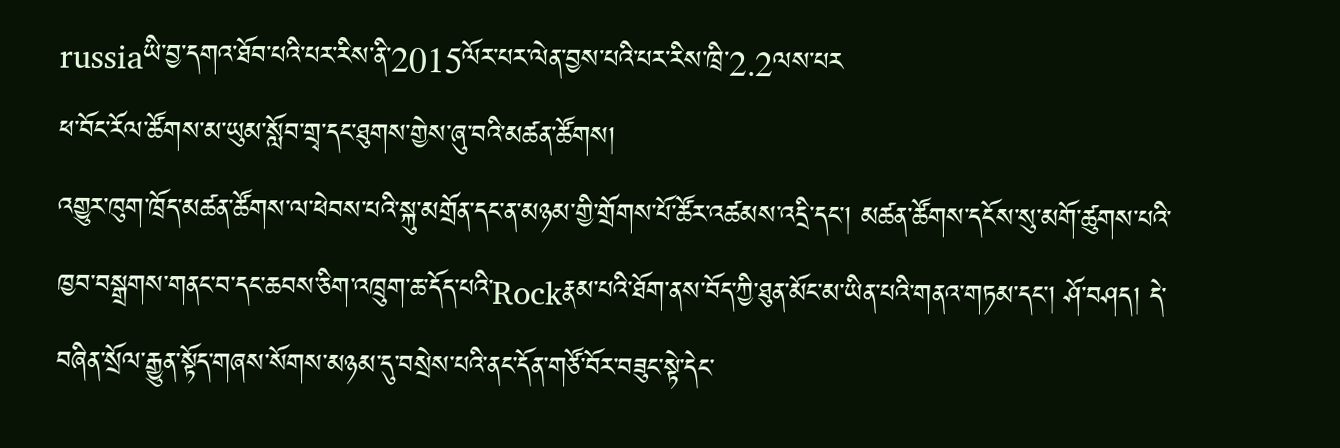russiaཡི་བྱ་དགའ་ཐོབ་པའི་པར་རིས་ནི་2015ལོར་པར་ལེན་བྱས་པའི་པར་རིས་ཁྲི་2.2ལས་པར
ཕ་བོང་རོལ་ཚོགས་མ་ཡུམ་སློབ་གྲྭ་དང་ཐུགས་གྱེས་ཞུ་བའི་མཚན་ཚོགས།
འགྱུར་ཁུག་ཁྲོད་མཚན་ཚོགས་ལ་ཕེབས་པའི་སྐུ་མགྲོན་དང་ན་མཉམ་གྱི་གྲོགས་པོ་ཚོར་འཚམས་འདྲི་དང་། མཚན་ཚོགས་དངོས་སུ་མགོ་ཚུགས་པའི་ཁྱབ་བསྒྲགས་གནང་བ་དང་ཆབས་ཅིག་འཁྲུག་ཆ་དོད་པའི་Rockརྣམ་པའི་ཐོག་ནས་བོད་ཀྱི་ཐུན་མོང་མ་ཡིན་པའི་གནའ་གཏམ་དང་། ཤོ་བཤད། དེ་བཞིན་སྲོལ་རྒྱུན་སྟོད་གཞས་སོགས་མཉམ་དུ་བསྲེས་པའི་ནང་དོན་གཙོ་བོར་བཟུང་སྟེ་དེང་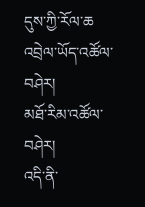དུས་ཀྱི་རོལ་ཆ
འབྲེལ་ཡོད་འཚོལ་བཤེར།
མཐོ་རིམ་འཚོལ་བཤེར།
འདི་ནི་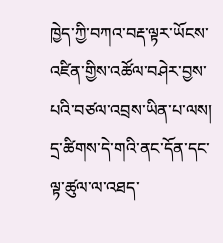ཁྱེད་ཀྱི་བཀའ་བརྡ་ལྟར་ཡོངས་འཛིན་གྱིས་འཚོལ་བཤེར་བྱས་པའི་བཙལ་འབྲས་ཡིན་པ་ལས། དྲ་ཚིགས་དེ་གའི་ནང་དོན་དང་ལྟ་ཚུལ་ལ་འཐད་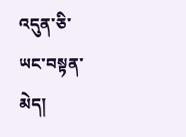འདུན་ཅི་ཡང་བསྟན་མེད།